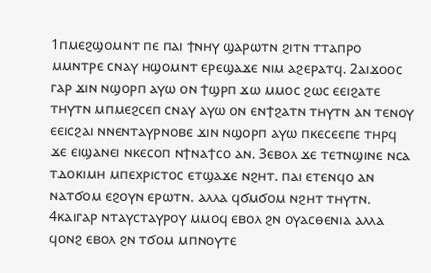1ⲡⲙⲉϩϣⲟⲙⲛⲧ ⲡⲉ ⲡⲁⲓ ϯⲛⲏⲩ ϣⲁⲣⲱⲧⲛ ϩⲓⲧⲛ ⲧⲧⲁⲡⲣⲟ ⲙⲙⲛⲧⲣⲉ ⲥⲛⲁⲩ ⲏϣⲟⲙⲛⲧ ⲉⲣⲉϣⲁϫⲉ ⲛⲓⲙ ⲁϩⲉⲣⲁⲧϥ. 2ⲁⲓϫⲟⲟⲥ ⲅⲁⲣ ϫⲓⲛ ⲛϣⲟⲣⲡ ⲁⲩⲱ ⲟⲛ ϯϣⲣⲡ ϫⲱ ⲙⲙⲟⲥ ϩⲱⲥ ⲉⲉⲓϩⲁⲧⲉ ⲧⲏⲩⲧⲛ ⲙⲡⲙⲉϩⲥⲉⲡ ⲥⲛⲁⲩ ⲁⲩⲱ ⲟⲛ ⲉⲛϯϩⲁⲧⲛ ⲧⲏⲩⲧⲛ ⲁⲛ ⲧⲉⲛⲟⲩ ⲉⲉⲓⲥϩⲁⲓ ⲛⲛⲉⲛⲧⲁⲩⲣⲛⲟⲃⲉ ϫⲓⲛ ⲛϣⲟⲣⲡ ⲁⲩⲱ ⲡⲕⲉⲥⲉⲉⲡⲉ ⲧⲏⲣϥ ϫⲉ ⲉⲓϣⲁⲛⲉⲓ ⲛⲕⲉⲥⲟⲡ ⲛϯⲛⲁϯⲥⲟ ⲁⲛ. 3ⲉⲃⲟⲗ ϫⲉ ⲧⲉⲧⲛϣⲓⲛⲉ ⲛⲥⲁ ⲧⲇⲟⲕⲓⲙⲏ ⲙⲡⲉⲭⲣⲓⲥⲧⲟⲥ ⲉⲧϣⲁϫⲉ ⲛϩⲏⲧ. ⲡⲁⲓ ⲉⲧⲉⲛϥⲟ ⲁⲛ ⲛⲁⲧϭⲟⲙ ⲉϩⲟⲩⲛ ⲉⲣⲱⲧⲛ. ⲁⲗⲗⲁ ϥϭⲙϭⲟⲙ ⲛϩⲏⲧ ⲧⲏⲩⲧⲛ. 4ⲕⲁⲓⲅⲁⲣ ⲛⲧⲁⲩⲥⲧⲁⲩⲣⲟⲩ ⲙⲙⲟϥ ⲉⲃⲟⲗ ϩⲛ ⲟⲩⲁⲥⲑⲉⲛⲓⲁ ⲁⲗⲗⲁ ϥⲟⲛϩ ⲉⲃⲟⲗ ϩⲛ ⲧϭⲟⲙ ⲙⲡⲛⲟⲩⲧⲉ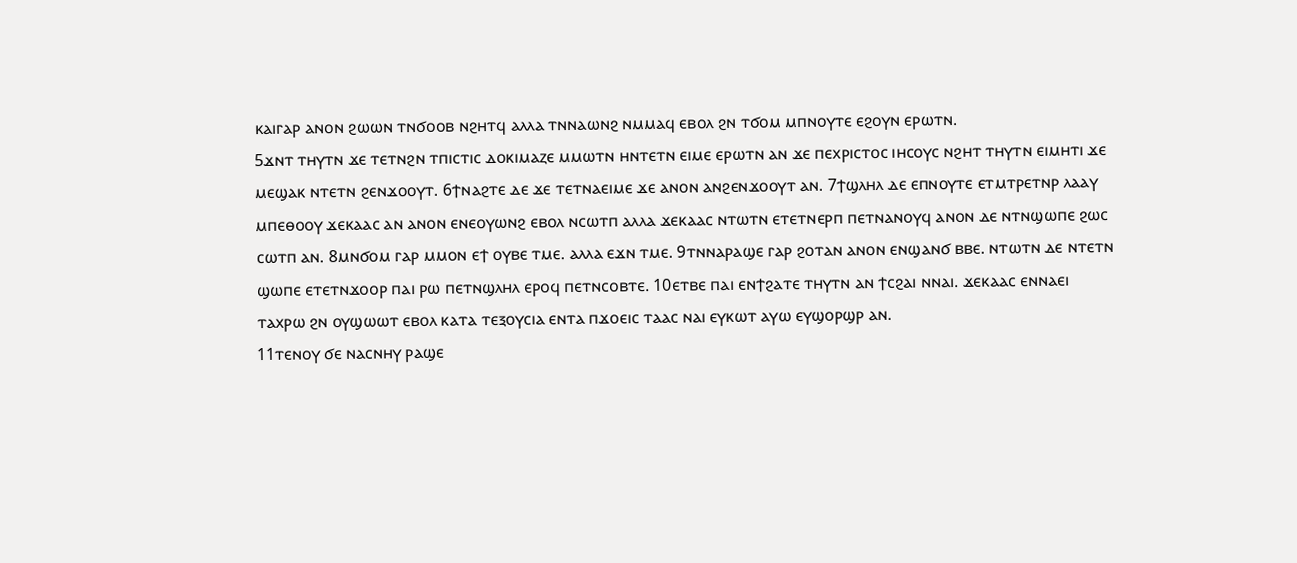ⲕⲁⲓⲅⲁⲣ ⲁⲛⲟⲛ ϩⲱⲱⲛ ⲧⲛϭⲟⲟⲃ ⲛϩⲏⲧϥ ⲁⲗⲗⲁ ⲧⲛⲛⲁⲱⲛϩ ⲛⲙⲙⲁϥ ⲉⲃⲟⲗ ϩⲛ ⲧϭⲟⲙ ⲙⲡⲛⲟⲩⲧⲉ ⲉϩⲟⲩⲛ ⲉⲣⲱⲧⲛ.
5ϫⲛⲧ ⲧⲏⲩⲧⲛ ϫⲉ ⲧⲉⲧⲛϩⲛ ⲧⲡⲓⲥⲧⲓⲥ ⲇⲟⲕⲓⲙⲁⲍⲉ ⲙⲙⲱⲧⲛ ⲏⲛⲧⲉⲧⲛ ⲉⲓⲙⲉ ⲉⲣⲱⲧⲛ ⲁⲛ ϫⲉ ⲡⲉⲭⲣⲓⲥⲧⲟⲥ ⲓⲏⲥⲟⲩⲥ ⲛϩⲏⲧ ⲧⲏⲩⲧⲛ ⲉⲓⲙⲏⲧⲓ ϫⲉ ⲙⲉϣⲁⲕ ⲛⲧⲉⲧⲛ ϩⲉⲛϫⲟⲟⲩⲧ. 6ϯⲛⲁϩⲧⲉ ⲇⲉ ϫⲉ ⲧⲉⲧⲛⲁⲉⲓⲙⲉ ϫⲉ ⲁⲛⲟⲛ ⲁⲛϩⲉⲛϫⲟⲟⲩⲧ ⲁⲛ. 7ϯϣⲗⲏⲗ ⲇⲉ ⲉⲡⲛⲟⲩⲧⲉ ⲉⲧⲙⲧⲣⲉⲧⲛⲣ ⲗⲁⲁⲩ ⲙⲡⲉⲑⲟⲟⲩ ϫⲉⲕⲁⲁⲥ ⲁⲛ ⲁⲛⲟⲛ ⲉⲛⲉⲟⲩⲱⲛϩ ⲉⲃⲟⲗ ⲛⲥⲱⲧⲡ ⲁⲗⲗⲁ ϫⲉⲕⲁⲁⲥ ⲛⲧⲱⲧⲛ ⲉⲧⲉⲧⲛⲉⲣⲡ ⲡⲉⲧⲛⲁⲛⲟⲩϥ ⲁⲛⲟⲛ ⲇⲉ ⲛⲧⲛϣⲱⲡⲉ ϩⲱⲥ ⲥⲱⲧⲡ ⲁⲛ. 8ⲙⲛϭⲟⲙ ⲅⲁⲣ ⲙⲙⲟⲛ ⲉϯ ⲟⲩⲃⲉ ⲧⲙⲉ. ⲁⲗⲗⲁ ⲉϫⲛ ⲧⲙⲉ. 9ⲧⲛⲛⲁⲣⲁϣⲉ ⲅⲁⲣ ϩⲟⲧⲁⲛ ⲁⲛⲟⲛ ⲉⲛϣⲁⲛϭ ⲃⲃⲉ. ⲛⲧⲱⲧⲛ ⲇⲉ ⲛⲧⲉⲧⲛ ϣⲱⲡⲉ ⲉⲧⲉⲧⲛϫⲟⲟⲣ ⲡⲁⲓ ⲣⲱ ⲡⲉⲧⲛϣⲗⲏⲗ ⲉⲣⲟϥ ⲡⲉⲧⲛⲥⲟⲃⲧⲉ. 10ⲉⲧⲃⲉ ⲡⲁⲓ ⲉⲛϯϩⲁⲧⲉ ⲧⲏⲩⲧⲛ ⲁⲛ ϯⲥϩⲁⲓ ⲛⲛⲁⲓ. ϫⲉⲕⲁⲁⲥ ⲉⲛⲛⲁⲉⲓ ⲧⲁⲭⲣⲱ ϩⲛ ⲟⲩϣⲱⲱⲧ ⲉⲃⲟⲗ ⲕⲁⲧⲁ ⲧⲉⲝⲟⲩⲥⲓⲁ ⲉⲛⲧⲁ ⲡϫⲟⲉⲓⲥ ⲧⲁⲁⲥ ⲛⲁⲓ ⲉⲩⲕⲱⲧ ⲁⲩⲱ ⲉⲩϣⲟⲣϣⲣ ⲁⲛ.
11ⲧⲉⲛⲟⲩ ϭⲉ ⲛⲁⲥⲛⲏⲩ ⲣⲁϣⲉ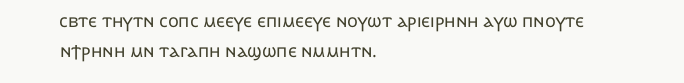ⲥⲃⲧⲉ ⲧⲏⲩⲧⲛ ⲥⲟⲡⲥ ⲙⲉⲉⲩⲉ ⲉⲡⲓⲙⲉⲉⲩⲉ ⲛⲟⲩⲱⲧ ⲁⲣⲓⲉⲓⲣⲏⲛⲏ ⲁⲩⲱ ⲡⲛⲟⲩⲧⲉ ⲛϯⲣⲏⲛⲏ ⲙⲛ ⲧⲁⲅⲁⲡⲏ ⲛⲁϣⲱⲡⲉ ⲛⲙⲙⲏⲧⲛ.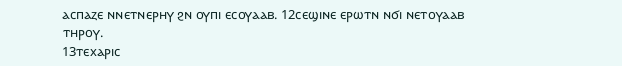ⲁⲥⲡⲁⲍⲉ ⲛⲛⲉⲧⲛⲉⲣⲏⲩ ϩⲛ ⲟⲩⲡⲓ ⲉⲥⲟⲩⲁⲁⲃ. 12ⲥⲉϣⲓⲛⲉ ⲉⲣⲱⲧⲛ ⲛϭⲓ ⲛⲉⲧⲟⲩⲁⲁⲃ ⲧⲏⲣⲟⲩ.
13ⲧⲉⲭⲁⲣⲓⲥ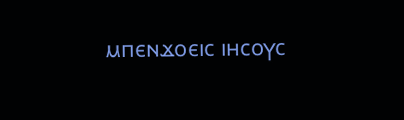ⲙⲡⲉⲛϫⲟⲉⲓⲥ ⲓⲏⲥⲟⲩⲥ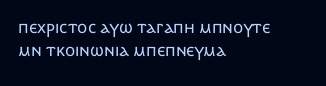ⲡⲉⲭⲣⲓⲥⲧⲟⲥ ⲁⲩⲱ ⲧⲁⲅⲁⲡⲏ ⲙⲡⲛⲟⲩⲧⲉ ⲙⲛ ⲧⲕⲟⲓⲛⲱⲛⲓⲁ ⲙⲡⲉⲡⲛⲉⲩⲙⲁ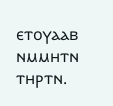ⲉⲧⲟⲩⲁⲁⲃ ⲛⲙⲙⲏⲧⲛ ⲧⲏⲣⲧⲛ.